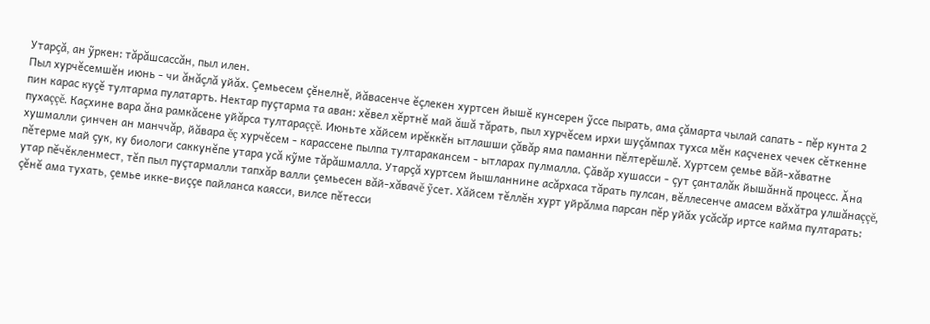Утарçă, ан ỹркен: тăрăшсассăн, пыл илен.
Пыл хурчĕсемшĕн июнь - чи ăнăçлă уйăх. Çемьесем çĕнелнĕ, йăвасенче ĕçлекен хуртсен йышĕ кунсерен ỹссе пырать, ама çăмарта чылай сапать - пĕр кунта 2 пин карас куçĕ тултарма пулатарть. Нектар пуçтарма та аван: хĕвел хĕртнĕ май ăшă тăрать, пыл хурчĕсем ирхи шуçăмпах тухса мĕн каçченех чечек сĕткенне пухаççĕ. Каçхине вара ăна рамкăсене уйăрса тултараççĕ. Июньте хăйсем ирĕккĕн ытлашши çăвăр яма паманни пĕлтерĕшлĕ. Хуртсем çемье вăй-хăватне хушмалли çинчен ан манччăр, йăвара ĕç хурчĕсем - карассене пылпа тултаракансем - ытларах пулмалла. Çăвăр хушасси - çут çанталăк йышăннă процесс. Ăна пĕтерме май çук, ку биологи саккунĕпе утара усă кỹме тăрăшмалла. Утарçă хуртсем йышланнине асăрхаса тăрать пулсан, вĕллесенче амасем вăхăтра улшăнаççĕ, утар пĕчĕкленмест, тĕп пыл пуçтармалли тапхăр валли çемьесен вăй-хăвачĕ ỹсет. Хăйсем тĕллĕн хурт уйрăлма парсан пĕр уйăх усăсăр иртсе кайма пултарать: çĕнĕ ама тухать, çемье икке-виççе пайланса каясси, вилсе пĕтесси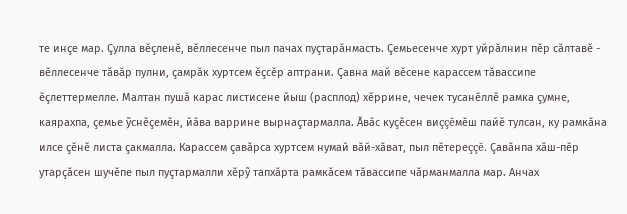те инçе мар. Çулла вĕçленĕ, вĕллесенче пыл пачах пуçтарăнмасть. Çемьесенче хурт уйрăлнин пĕр сăлтавĕ - вĕллесенче тăвăр пулни, çамрăк хуртсем ĕçсĕр аптрани. Çавна май вĕсене карассем тăвассипе ĕçлеттермелле. Малтан пушă карас листисене йыш (расплод) хĕррине, чечек тусанĕллĕ рамка çумне, каярахпа, çемье ỹснĕçемĕн, йăва варрине вырнаçтармалла. Ăвăс куçĕсен виççĕмĕш пайĕ тулсан, ку рамкăна илсе çĕнĕ листа çакмалла. Карассем çавăрса хуртсем нумай вăй-хăват, пыл пĕтереççĕ. Çавăнпа хăш-пĕр утарçăсен шучĕпе пыл пуçтармалли хĕрỹ тапхăрта рамкăсем тăвассипе чăрманмалла мар. Анчах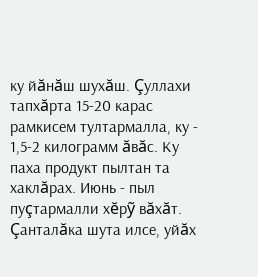ку йăнăш шухăш. Çуллахи тапхăрта 15-20 карас рамкисем тултармалла, ку - 1,5-2 килограмм ăвăс. Ку паха продукт пылтан та хаклăрах. Июнь - пыл пуçтармалли хĕрỹ вăхăт. Çанталăка шута илсе, уйăх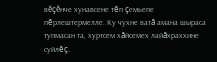вĕçĕнче хунавсене тĕп çемьепе пĕрлештермелле. Ку чухне ватă амана шыраса тупмасан та, хуртсем хăйсемех лайăхраххине суйлĕç.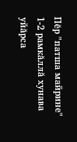Пĕр "патша майрине" 1-2 рамкăллă хунава уйăрса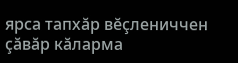ярса тапхăр вĕçлениччен çăвăр кăларма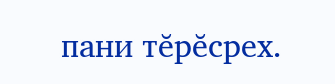пани тĕрĕсрех.